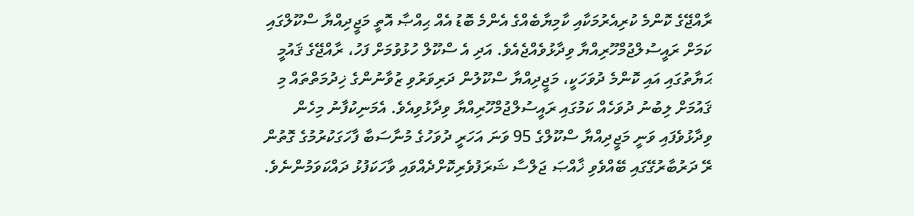ރާއްޖޭގެ ކޮންމެ ކުރިއެރުމަކާއި ކާމިޔާބެއްގެ އެންމެ ބޮޑު އެއް ޙިއްޞާ އޮތީ މަޖީދިއްޔާ ސްކޫލްގައި ކަމަށް ރައީސުލްޖުމްހޫރިއްޔާ ވިދާޅުވެއްޖެއެވެ. އަދި އެ ސްކޫލް ހުޅުވުމަށް ފަހު، ރާއްޖޭގެ ޤައުމީ ޙަޔާތުގައި އައި ކޮންމެ ދުވަހަކީ، މަޖީދިއްޔާ ސްކޫލުން ދަރިވަރުވި ޒުވާނުންގެ ޚިދުމަތްތައް މި ޤައުމަށް ލިބުނު ދުވަހެއް ކަމުގައި ރައީސުލްޖުމްހޫރިއްޔާ ވިދާޅުވިއެވެ. އެމަނިކުފާނު މިހެން ވިދާޅުވެފައި ވަނީ މަޖީދިއްޔާ ސްކޫލްގެ 95 ވަނަ އަހަރީ ދުވަހުގެ މުނާސަބާ ފާހަގަކުރުމުގެ ގޮތުން ރޭ ދަރުބާރުގޭގައި ބޭއްވެވި ޚާއްޞަ ޖަލްސާ ޝަރަފުވެރިކޮށްދެއްވައި ވާހަކަފުޅު ދައްކަވަމުންނެވެ.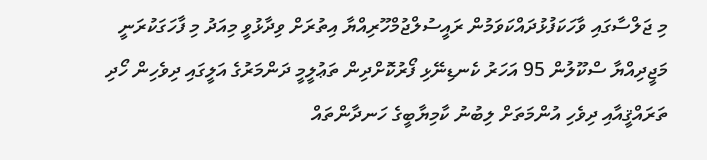މި ޖަލްސާގައި ވާހަކަފުޅުދައްކަވަމުން ރައީސުލްޖުމްހޫރިއްޔާ އިތުރަށް ވިދާޅުވީ މިއަދު މި ފާހަގަކުރަނީ މަޖީދިއްޔާ ސްކޫލުން 95 އަހަރު ކެނޑިނޭޅި ފޯރުކޮށްދިން ތަޢުލީމީ ދަންމަރުގެ އަލީގައި ދިވެހިން ހޯދި ތަރައްޤީއާއި ދިވެހި އުންމަތަށް ލިބުނު ކާމިޔާބީގެ ހަނދާންތައް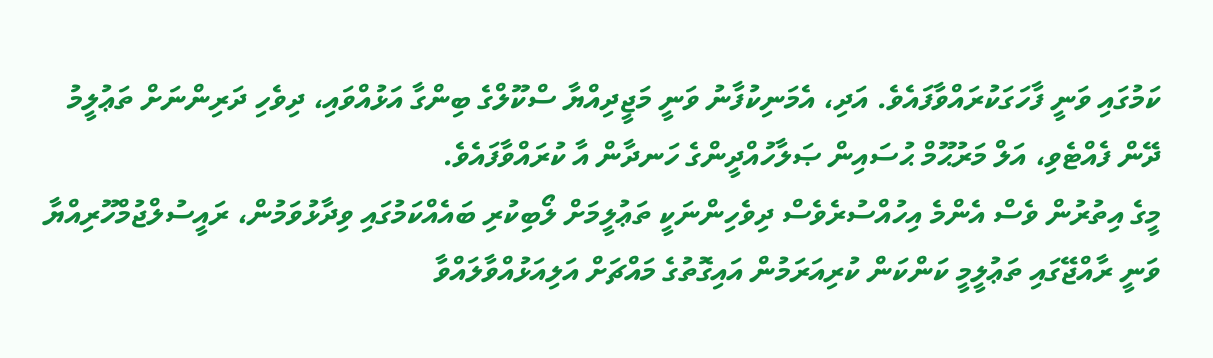ކަމުގައި ވަނީ ފާހަގަކުރައްވާފައެވެ. އަދި، އެމަނިކުފާނު ވަނީ މަޖީދިއްޔާ ސްކޫލްގެ ބިންގާ އަޅުއްވައި، ދިވެހި ދަރިންނަށް ތަޢުލީމު ދޭން ފެއްޓެވި، އަލް މަރުޙޫމް ޙުސައިން ޞަލާހުއްދީންގެ ހަނދާން އާ ކުރައްވާފައެވެ.
މީގެ އިތުރުން ވެސް އެންމެ އިހުއްސުރެވެސް ދިވެހިންނަކީ ތަޢުލީމަށް ލޯބިކުރި ބައެއްކަމުގައި ވިދާޅުވަމުން، ރައީސުލްޖުމްހޫރިއްޔާ ވަނީ ރާއްޖޭގައި ތަޢުލީމީ ކަންކަން ކުރިއަރަމުން އައިގޮތުގެ މައްޗަށް އަލިއަޅުއްވާލައްވާ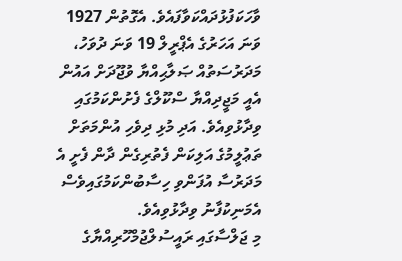ވާހަކަފުޅުދައްކަވާފައެވެ. އެގޮތުން 1927 ވަނަ އަހަރުގެ އެޕްރީލް 19 ވަނަ ދުވަހު، މަދަރުސަތުއް ޞަލާޙިއްޔާ ވުޖޫދަށް އައުން އެއީ މަޖީދިއްޔާ ސްކޫލްގެ ފެށުންކަމުގައި ވިދާޅުވިއެވެ. އަދި މުޅި ދިވެހި އުންމަތަށް ތަޢުލީމުގެ އަލިކަން ފެތުރިގެން ދާން ފެށީ އެ މަދަރުސާ އުފަންވި ހިސާބުންކަމުގައިވެސް އެމަނިކުފާނު ވިދާޅުވިއެވެ.
މި ޖަލްސާގައި ރައީސުލްޖުމްހޫރިއްޔާގެ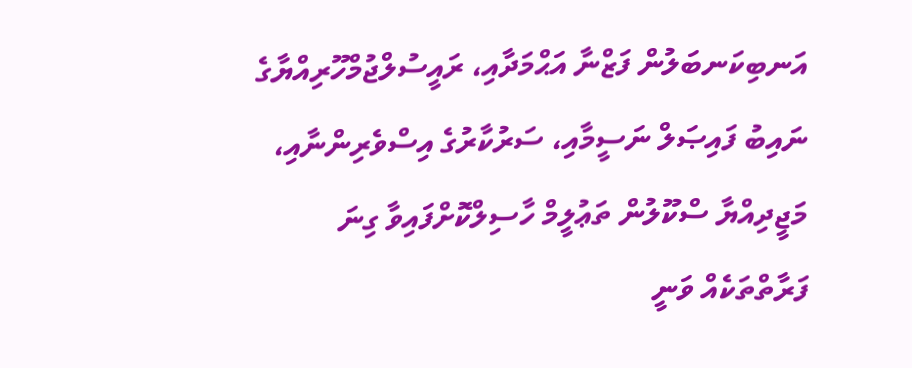އަނބިކަނބަލުން ފަޒްނާ އަޙްމަދާއި، ރައީސުލްޖުމްހޫރިއްޔާގެ ނައިބު ފައިޞަލް ނަސީމާއި، ސަރުކާރުގެ އިސްވެރިންނާއި، މަޖީދިއްޔާ ސްކޫލުން ތަޢުލީމް ހާސިލްކޮށްފައިވާ ގިނަ ފަރާތްތަކެއް ވަނީ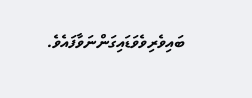ބައިވެރިވެވަޑައިގަންނަވާފައެވެ.